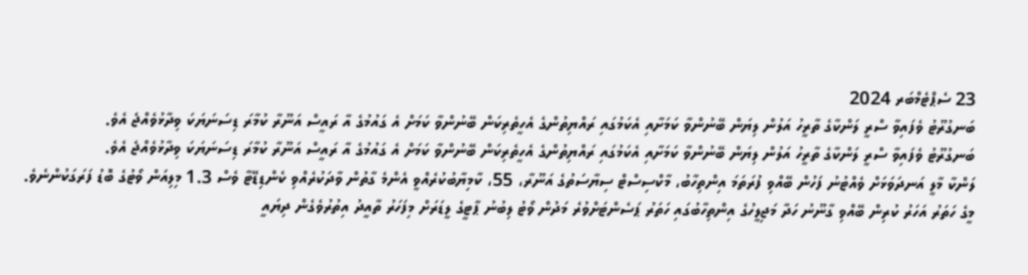23 ސެޕްޓެމްބަރ 2024
ބަނގުރޫޓު ވެފައިވާ ސްރީ ލަންކާގެ ތާރީހު އަލުން ލިޔަން ބޭނުންވާ ކަމަށާއި އެކަމުގައި ރައްޔިތުންގެ އެހީތެރިކަން ބޭނުންވާ ކަމަށް އެ ގައުމުގެ އާ ރައީސް އަނޫރާ ކުމާރަ ޑިސަނަޔަކަ ވިދާޅުވެއްޖެ އެވެ.
ބަނގުރޫޓު ވެފައިވާ ސްރީ ލަންކާގެ ތާރީހު އަލުން ލިޔަން ބޭނުންވާ ކަމަށާއި އެކަމުގައި ރައްޔިތުންގެ އެހީތެރިކަން ބޭނުންވާ ކަމަށް އެ ގައުމުގެ އާ ރައީސް އަނޫރާ ކުމާރަ ޑިސަނަޔަކަ ވިދާޅުވެއްޖެ އެވެ.
ލަންކާ މާލީ އަނދަވަޅަށް ވެއްޓުނު ފަހުން ބޭއްވި ފުރަތަމަ އިންތިހާބު، މާކްސިސްޓް ސިޔާސަތުގެ އަނޫރާ، 55، ކާމިޔާބުކުރެއްވީ އެންމެ ގާތުން ވާދަކުރެއްވި ކެންޑިޑޭޓާ ވެސް 1.3 މިލިއަން ވޯޓުގެ ބޮޑު ފަރަގަކުންނެވެ.
މީގެ ހަތަރު އަހަރު ކުރިން ބޭއްވި ގާނޫނު ހަދާ މަޖިލީހުގެ އިންތިހާބުގައި ހަތަރު ޕަސެންޓަށްވުރެ މަދުން ވޯޓު ލިބުނު ޕާޓީގެ ލީޑަރަށް މިފަހަރު ތާއީދު އިތުރުވެގެން ދިޔައީ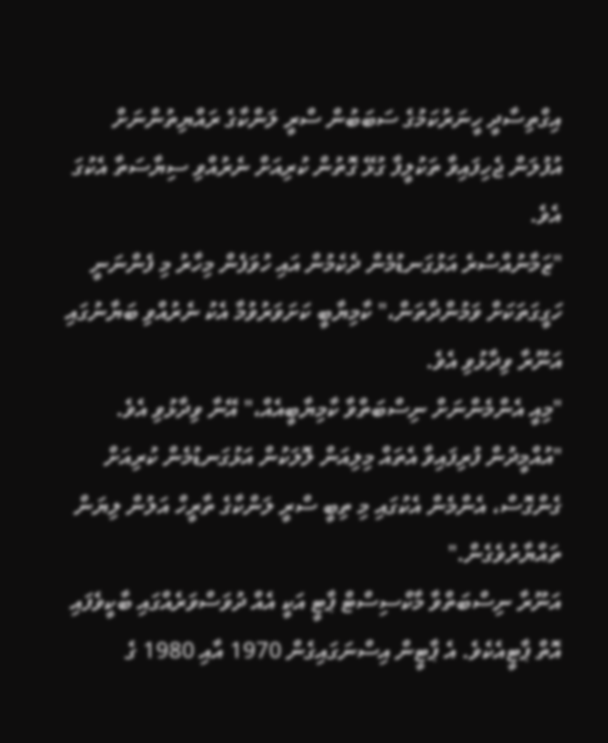އިގްތިސާދީ ހީނަރުކަމުގެ ސަބަބުން ސްރީ ލަންކާގެ ރައްޔިތުންނަށް އުފުލަން ޖެހިފައިވާ ތަކުލީފާ ގުޅޭ ގޮތުން ކުރިއަށް ނެރުއްވި ސިޔާސަތާ އެކުގަ އެވެ.
"ޒަމާނުއްސުރެ އަޅުގަނޑުމެން ދެކެމުން އައި ހުވަފެން މިހާރު މި ފެންނަނީ ހަގީގަތަކަށް ވަމުންދާތަން،" ކާމިޔާބީ ކަށަވަރުވުމާ އެކު ނެރުއްވި ބަޔާނުގައި އަނޫރާ ވިދާޅުވި އެވެ.
"މިއީ އެންމެންނަށް ނިސްބަތްވާ ކާމިޔާބީއެއް،" އޭނާ ވިދާޅުވި އެވެ.
"އުއްމީދުން ފުރިފައިވާ އެތައް މިލިއަން ލޮލަކުން އަޅުގަނޑުމެން ކުރިއަށް ގެންގޮސް، އެންމެން އެކުގައި މި ތިބީ ސްރީ ލަންކާގެ ތާރީހް އަލުން ލިޔަން ތައްޔާރުވެގެން."
އަނޫރާ ނިސްބަތްވާ މާކްސިސްޓް ޕާޓީ އަކީ އެއް ދުވަސްވަރެއްގައި ބާކީވެފައި އޮތް ޕާޓީއެކެވެ. އެ ޕާޓީން އިސްނަގައިގެން 1970 އާއި 1980 ގެ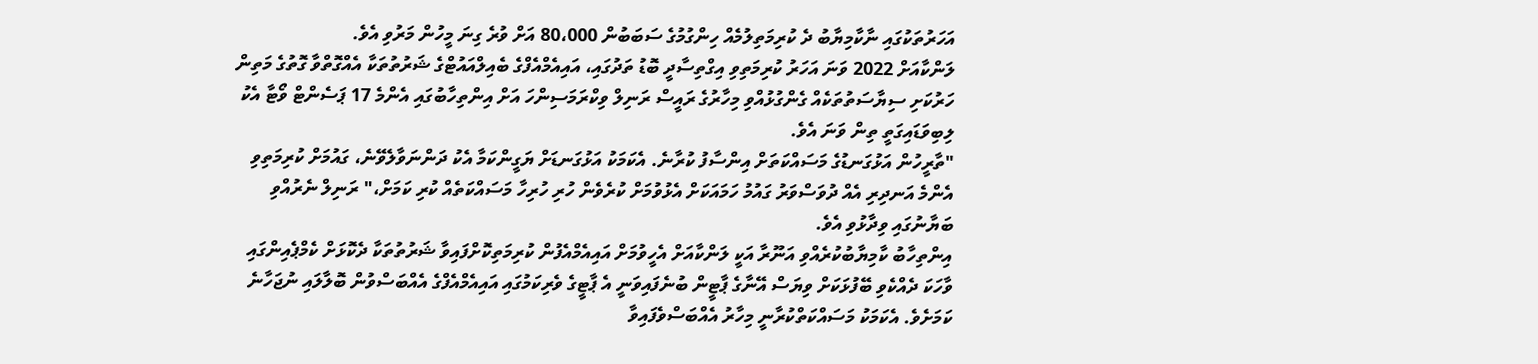އަހަރުތަކުގައި ނާކާމިޔާބު ދެ ކުރިމަތިލުމެއް ހިންގުމުގެ ސަބަބުން 80،000 އަށް ވުރެ ގިނަ މީހުން މަރުވި އެވެ.
ލަންކާއަށް 2022 ވަނަ އަހަރު ކުރިމަތިވި އިގްތިސާދީ ބޮޑު ތަދުގައި، އައިއެމްއެފްގެ ބެއިލްއައުޓްގެ ޝަރުތުތަކާ އެއްގޮތްވާ ގޮތުގެ މަތިން ހަރުކަށި ސިޔާސަތުތަކެއް ގެންގުޅުއްވި މިހާރުގެ ރައީސް ރަނިލް ވިކްރަމަސިންހަ އަށް އިންތިހާބުގައި އެންމެ 17 ޕަސެންޓް ވޯޓާ އެކު ލިބިވަޑައިގަތީ ތިން ވަނަ އެވެ.
"ތާރީހުން އަޅުގަނޑުގެ މަސައްކަތަށް އިންސާފު ކުރާނެ. އެކަމަކު އަޅުގަނޑަށް ޔަގީންކަމާ އެކު ދަންނަވާލެވޭނެ، ގައުމަށް ކުރިމަތިވި އެންމެ އަނދިރި އެއް ދުވަސްވަރު ގައުމު ހަމައަކަށް އެޅުވުމަށް ކުރެވެން ހުރި ހުރިހާ މަސައްކަތެއް ކުރި ކަމަށް،" ރަނިލް ނެރުއްވި ބަޔާނުގައި ވިދާޅުވި އެވެ.
އިންތިހާބު ކާމިޔާބުކުރެއްވި އަނޫރާ އަކީ ލަންކާއަށް އެހީވުމަށް އައިއެމްއެފުން ކުރިމަތިކޮށްފައިވާ ޝަރުތުތަކާ ދެކޮޅަށް ކެމްޕެއިންގައި ވާހަކަ ދެއްކެވި ބޭފުޅަކަށް ވިޔަސް އޭނާގެ ޕާޓީން ބުނެފައިވަނީ އެ ޕާޓީގެ ވެރިކަމުގައި އައިއެމްއެފްގެ އެއްބަސްވުން ބޮލާލައި ނުޖަހާނެ ކަމަށެވެ. އެކަމަކު މަސައްކަތްކުރާނީ މިހާރު އެއްބަސްވެފައިވާ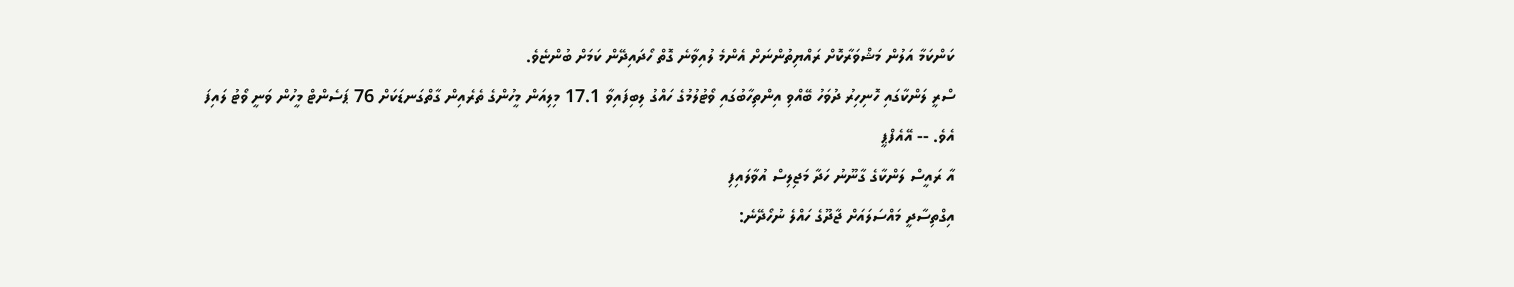ކަންކަމާ އަލުން މަޝްވަރާކޮށް ރައްޔިތުންނަށް އެންމެ ލުއިވާނެ ގޮތް ހޯދައިދޭން ކަމަށް ބުންޏެވެ.
ސްރީ ލަންކާގައި ހޮނިހިރު ދުވަހު ބޭއްވި އިންތިހާބުގައި ވޯޓުލުމުގެ ހައްގު ލިބިފައިވާ 17.1 މިލިއަން މީހުންގެ ތެރެއިން ގާތްގަނޑަކަށް 76 ޕަސެންޓް މީހުން ވަނީ ވޯޓު ލައިފަ އެވެ. -- އޭއެފްޕީ
އާ ރައީސް ލަންކާގެ ގާނޫނު ހަދާ މަޖިލިސް އުވާލައިފި
އިގްތިސާދީ މައްސަލައަށް ޖާދޫގެ ހައްލެ ނުހޯދޭނެ: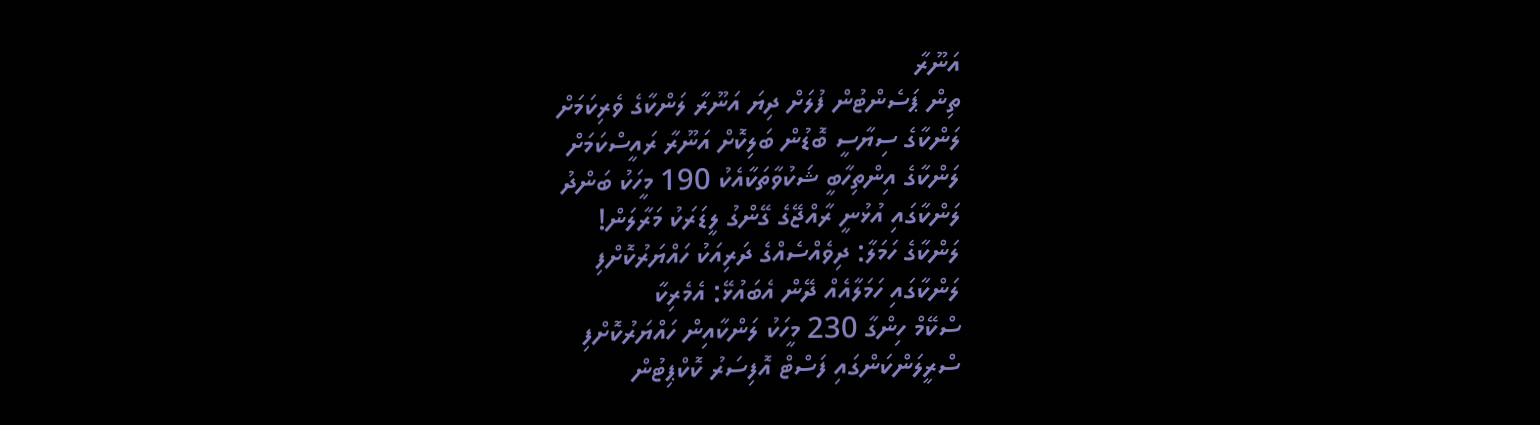އަނޫރާ
ތިން ޕަސެންޓުން ފުލަށް ދިޔަ އަނޫރާ ލަންކާގެ ވެރިކަމަށް
ލަންކާގެ ސިޔާސީ ބޮޑުން ބަލިކޮށް އަނޫރާ ރައީސްކަމަށް
ލަންކާގެ އިންތިހާބީ ޝަކުވާތަކާއެކު 190 މީހަކު ބަންދު
ލަންކާގައި އުޅުނީ ރާއްޖޭގެ ގޭންގު ލީޑަރަކު މަރާލަން!
ލަންކާގެ ހަމަލާ: ދިވެއްސެއްގެ ދަރިއަކު ހައްޔަރުކޮށްފި
ލަންކާގައި ހަމަލާއެއް ދޭން އެބައުޅޭ: އެމެރިކާ
ސްކޭމް ހިންގާ 230 މީހަކު ލަންކާއިން ހައްޔަރުކޮށްފި
ސްރީލަންކަންގައި ފަސްޓް އޮފިސަރު ކޮކްޕިޓުން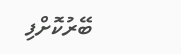ބޭރުކޮށްފި